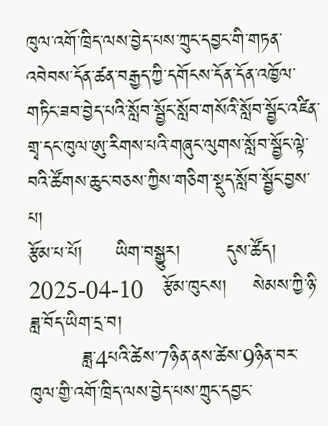ཁུལ་འགོ་ཁྲིད་ལས་བྱེད་པས་ཀྲུང་དབྱང་གི་གཏན་འབེབས་དོན་ཚན་བརྒྱད་ཀྱི་དགོངས་དོན་དོན་འཁྱོལ་གཏིང་ཟབ་བྱེད་པའི་སློབ་སྦྱོང་སློབ་གསོའི་སློབ་སྦྱོང་འཛིན་གྲྭ་དང་ཁུལ་ཨུ་རིགས་པའི་གཞུང་ལུགས་སློབ་སྦྱོང་ལྟེ་བའི་ཚོགས་ཆུང་བཅས་ཀྱིས་གཅིག་སྡུད་སློབ་སྦྱོང་བྱས་པ།
རྩོམ་པ་པོ།     ཡིག་བསྒྱུར།       དུས་ཚོད།   2025-04-10   རྩོམ་ཁུངས།    སེམས་ཀྱི་ཉི་ཟླ་བོད་ཡིག་དྲ་བ།
        ཟླ་4པའི་ཚེས་7ཉིན་ནས་ཚེས་9ཉིན་བར་ཁུལ་གྱི་འགོ་ཁྲིད་ལས་བྱེད་པས་ཀྲུང་དབྱང་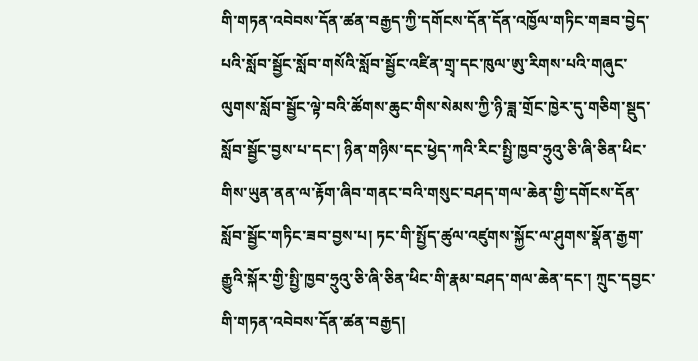གི་གཏན་འབེབས་དོན་ཚན་བརྒྱད་ཀྱི་དགོངས་དོན་དོན་འཁྱོལ་གཏིང་གཟབ་བྱེད་པའི་སློབ་སྦྱོང་སློབ་གསོའི་སློབ་སྦྱོང་འཛིན་གྲྭ་དང་ཁུལ་ཨུ་རིགས་པའི་གཞུང་ལུགས་སློབ་སྦྱོང་ལྟེ་བའི་ཚོགས་ཆུང་གིས་སེམས་ཀྱི་ཉི་ཟླ་གྲོང་ཁྱེར་དུ་གཅིག་སྡུད་སློབ་སྦྱོང་བྱས་པ་དང་། ཉིན་གཉིས་དང་ཕྱེད་ཀའི་རིང་སྤྱི་ཁྱབ་ཧྲུའུ་ཅི་ཞི་ཅིན་ཕིང་གིས་ཡུན་ནན་ལ་རྟོག་ཞིབ་གནང་བའི་གསུང་བཤད་གལ་ཆེན་གྱི་དགོངས་དོན་སློབ་སྦྱོང་གཏིང་ཟབ་བྱས་པ། ཏང་གི་སྤྱོད་ཚུལ་འཛུགས་སྐྱོང་ལ་ཤུགས་སྣོན་རྒྱག་རྒྱུའི་སྐོར་གྱི་སྤྱི་ཁྱབ་ཧྲུའུ་ཅི་ཞི་ཅིན་ཕིང་གི་རྣམ་བཤད་གལ་ཆེན་དང་། ཀྲུང་དབྱང་གི་གཏན་འབེབས་དོན་ཚན་བརྒྱད།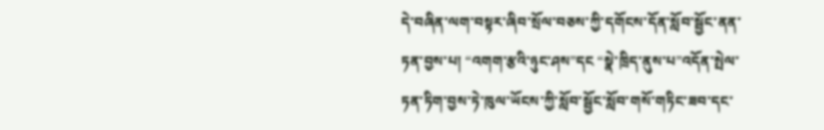དེ་བཞིན་ལག་བསྟར་ཞིབ་སྲོལ་བཅས་ཀྱི་དགོངས་དོན་སློབ་སྦྱོང་ནན་ཏན་བྱས་པ། “འགག་རྩའི་ཉུང་ཤས”དང “སྣེ་ཁྲིད་ནུས་པ”འདོན་སྤེལ་ཏན་ཏིག་བྱས་ཏེ་ཁུལ་ཡོངས་ཀྱི་སློབ་སྦྱོང་སློབ་གསོ་གཏིང་ཟབ་དང་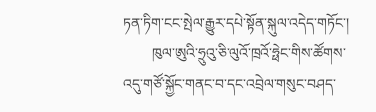ཏན་ཏིག་ངང་སྤེལ་རྒྱུར་དཔེ་སྟོན་སྐུལ་འདེད་གཏོང་།
        ཁུལ་ཨུའི་ཧྲུའུ་ཅི་ལུའོ་ཁྲའོ་ཧྥེང་གིས་ཚོགས་འདུ་གཙོ་སྐྱོང་གནང་བ་དང་འབྲེལ་གསུང་བཤད་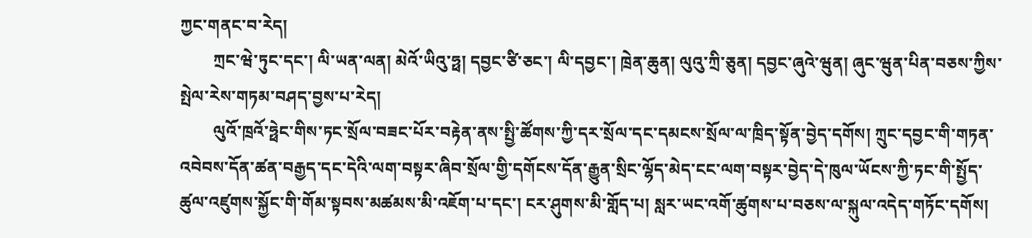ཀྱང་གནང་བ་རེད།
        ཀྲང་ཝེ་ཏུང་དང་། ལི་ཡན་ལན། མེའོ་ཡིའུ་ཧྥ། དབྱང་ཙི་ཅང་། ལི་དབྱང་། ཁྲེན་ཆུན། ལུའུ་ཀྲི་ཅུན། དབྱང་ཞུའེ་ཝུན། ཞུང་ཝུན་པིན་བཅས་ཀྱིས་སྤེལ་རེས་གཏམ་བཤད་བྱས་པ་རེད།
        ལུའོ་ཁྲའོ་ཧྥེང་གིས་ཏང་སྲོལ་བཟང་པོར་བརྟེན་ནས་སྤྱི་ཚོགས་ཀྱི་དར་སྲོལ་དང་དམངས་སྲོལ་ལ་ཁྲིད་སྟོན་བྱེད་དགོས། ཀྲུང་དབྱང་གི་གཏན་འབེབས་དོན་ཚན་བརྒྱད་དང་དེའི་ལག་བསྟར་ཞིབ་སྲོལ་གྱི་དགོངས་དོན་རྒྱུན་སྲིང་ལྷོད་མེད་ངང་ལག་བསྟར་བྱེད་དེ་ཁུལ་ཡོངས་ཀྱི་ཏང་གི་སྤྱོད་ཚུལ་འཛུགས་སྐྱོང་གི་གོམ་སྟབས་མཚམས་མི་འཇོག་པ་དང་། ངར་ཤུགས་མི་གློད་པ། སླར་ཡང་འགོ་ཚུགས་པ་བཅས་ལ་སྐུལ་འདེད་གཏོང་དགོས།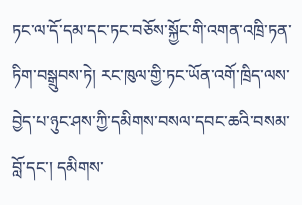ཏང་ལ་དོ་དམ་དང་ཏང་བཅོས་སྐྱོང་གི་འགན་འཁྲི་ཏན་ཏིག་བསྒྲུབས་ཏེ། རང་ཁུལ་གྱི་ཏང་ཡོན་འགོ་ཁྲིད་ལས་བྱེད་པ་ཉུང་ཤས་ཀྱི་དམིགས་བསལ་དབང་ཆའི་བསམ་བློ་དང་། དམིགས་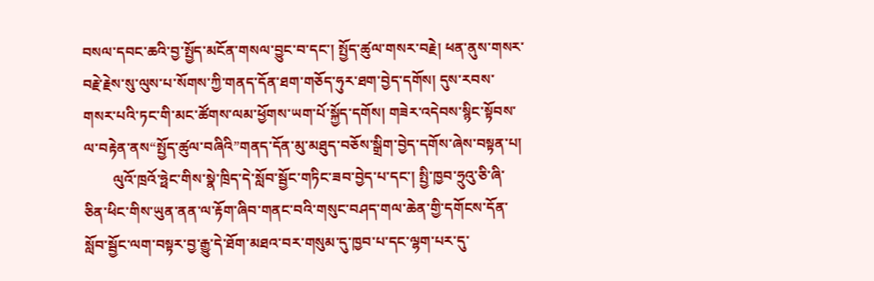བསལ་དབང་ཆའི་བྱ་སྤྱོད་མངོན་གསལ་བྱུང་བ་དང་། སྤྱོད་ཚུལ་གསར་བརྗེ། ཕན་ནུས་གསར་བརྗེ་རྗེས་སུ་ལུས་པ་སོགས་ཀྱི་གནད་དོན་ཐག་གཅོད་ཧུར་ཐག་བྱེད་དགོས། དུས་རབས་གསར་པའི་ཏང་གི་མང་ཚོགས་ལམ་ཕྱོགས་ཡག་པོ་སྐྱོད་དགོས། གཟེར་འདེབས་སྙིང་སྟོབས་ལ་བརྟེན་ནས“སྤྱོད་ཚུལ་བཞིའི”གནད་དོན་མུ་མཐུད་བཅོས་སྒྲིག་བྱེད་དགོས་ཞེས་བསྟན་པ།
        ལུའོ་ཁྲའོ་ཧྥེང་གིས་སྣེ་ཁྲིད་དེ་སློབ་སྦྱོང་གཏིང་ཟབ་བྱེད་པ་དང་། སྤྱི་ཁྱབ་ཧྲུའུ་ཅི་ཞི་ཅིན་ཕིང་གིས་ཡུན་ནན་ལ་རྟོག་ཞིབ་གནང་བའི་གསུང་བཤད་གལ་ཆེན་གྱི་དགོངས་དོན་སློབ་སྦྱོང་ལག་བསྟར་བྱ་རྒྱུ་དེ་ཐོག་མཐའ་བར་གསུམ་དུ་ཁྱབ་པ་དང་ལྷག་པར་དུ་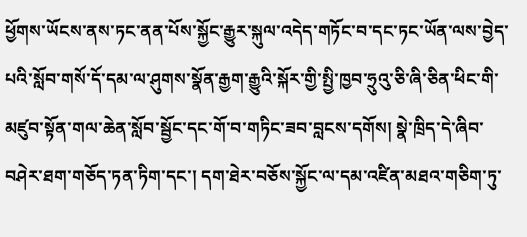ཕྱོགས་ཡོངས་ནས་ཏང་ནན་པོས་སྐྱོང་རྒྱུར་སྐུལ་འདེད་གཏོང་བ་དང་ཏང་ཡོན་ལས་བྱེད་པའི་སློབ་གསོ་དོ་དམ་ལ་ཤུགས་སྣོན་རྒྱག་རྒྱུའི་སྐོར་གྱི་སྤྱི་ཁྱབ་ཧྲུའུ་ཅི་ཞི་ཅིན་ཕིང་གི་མཛུབ་སྟོན་གལ་ཆེན་སློབ་སྦྱོང་དང་གོ་བ་གཏིང་ཟབ་བླངས་དགོས། སྣེ་ཁྲིད་དེ་ཞིབ་བཤེར་ཐག་གཅོད་ཏན་ཏིག་དང་། དག་ཐེར་བཅོས་སྐྱོང་ལ་དམ་འཛིན་མཐའ་གཅིག་ཏུ་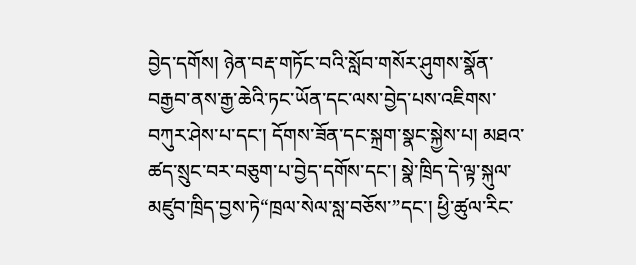བྱེད་དགོས། ཉེན་བརྡ་གཏོང་བའི་སློབ་གསོར་ཤུགས་སྣོན་བརྒྱབ་ནས་རྒྱ་ཆེའི་ཏང་ཡོན་དང་ལས་བྱེད་པས་འཇིགས་བཀུར་ཤེས་པ་དང་། དོགས་ཟོན་དང་སྐྲག་སྣང་སྐྱེས་པ། མཐའ་ཚད་སྲུང་བར་བཅུག་པ་བྱེད་དགོས་དང་། སྣེ་ཁྲིད་དེ་ལྟ་སྐུལ་མཛུབ་ཁྲིད་བྱས་ཏེ“ཁྲལ་སེལ་སླ་བཅོས་”དང་། ཕྱི་ཚུལ་རིང་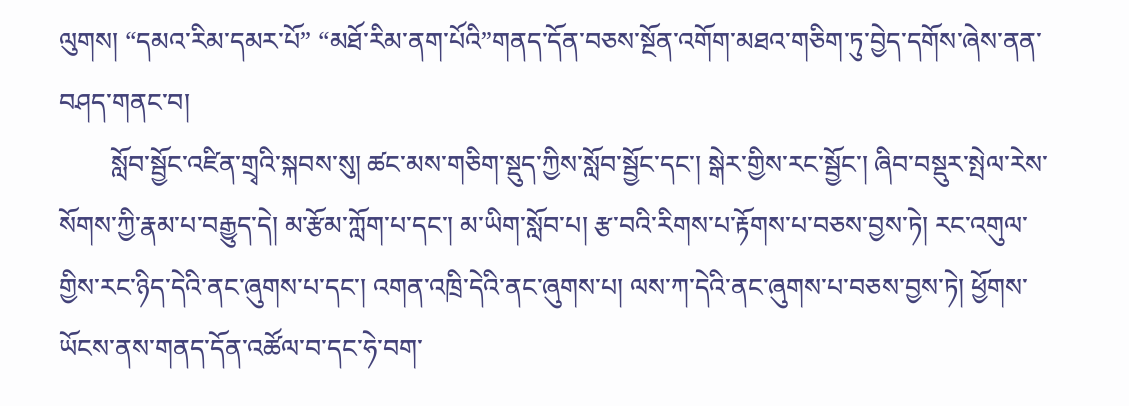ལུགས། “དམའ་རིམ་དམར་པོ” “མཐོ་རིམ་ནག་པོའི”གནད་དོན་བཅས་སྔོན་འགོག་མཐའ་གཅིག་ཏུ་བྱེད་དགོས་ཞེས་ནན་བཤད་གནང་བ།
        སློབ་སྦྱོང་འཛིན་གྲྭའི་སྐབས་སུ། ཚང་མས་གཅིག་སྡུད་ཀྱིས་སློབ་སྦྱོང་དང་། སྒེར་གྱིས་རང་སྦྱོང་། ཞིབ་བསྡུར་སྤེལ་རེས་སོགས་ཀྱི་རྣམ་པ་བརྒྱུད་དེ། མ་རྩོམ་ཀློག་པ་དང་། མ་ཡིག་སློབ་པ། རྩ་བའི་རིགས་པ་རྟོགས་པ་བཅས་བྱས་ཏེ། རང་འགུལ་གྱིས་རང་ཉིད་དེའི་ནང་ཞུགས་པ་དང་། འགན་འཁྲི་དེའི་ནང་ཞུགས་པ། ལས་ཀ་དེའི་ནང་ཞུགས་པ་བཅས་བྱས་ཏེ། ཕྱོགས་ཡོངས་ནས་གནད་དོན་འཚོལ་བ་དང་ཧེ་བག་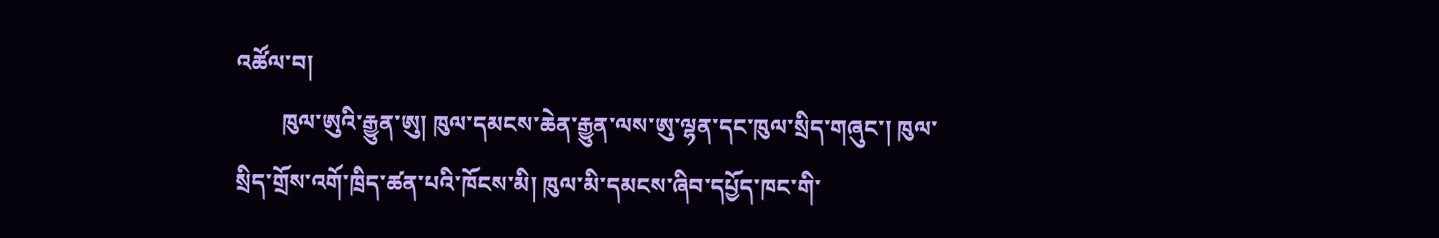འཚོལ་བ།
        ཁུལ་ཨུའི་རྒྱུན་ཨུ། ཁུལ་དམངས་ཆེན་རྒྱུན་ལས་ཨུ་ལྷན་དང་ཁུལ་སྲིད་གཞུང་། ཁུལ་སྲིད་གྲོས་འགོ་ཁྲིད་ཚན་པའི་ཁོངས་མི། ཁུལ་མི་དམངས་ཞིབ་དཔྱོད་ཁང་གི་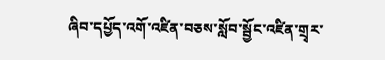ཞིབ་དཔྱོད་འགོ་འཛིན་བཅས་སློབ་སྦྱོང་འཛིན་གྲྭར་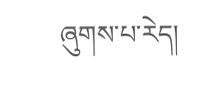ཞུགས་པ་རེད།